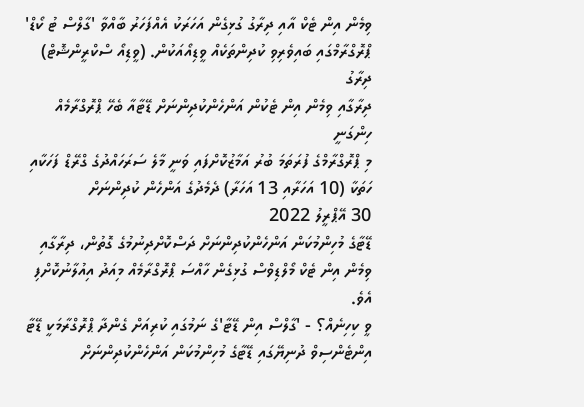ވިމެން އިން ޓެކް އާއި ދިރާގު ގުޅިގެން އަހަރަކު އެއްފަހަރު ބާއްވާ 'ގާލްސް ޓު ކޯޑް' ޕްރޮގްރާމްގައި ބައިވެރިވި ކުދިންތަކެއް ވީޑިއޯއަކުން. (ވީޑިއޯ ސްކްރީންޝޮޓް)
ދިރާގު
ދިރާގާއި ވިމެން އިން ޓެކުން އަންހެންކުދިންނަށް ޑޭޓާއާ ބެހޭ ޕްރޮގްރާމެއް ހިންގަނީ
މި ޕްރޮގްރާމްގެ ފުރަތަމަ ބުރު އަމާޒުކޮށްފައި ވަނީ މާލެ ސަރަހައްދުގެ ގްރޭޑް ފަހަކާއި ހަތަކާ (10 އަހަރާއި 13 އަހަރާ) ދެމެދުގެ އަންހެން ކުދިންނަށް
30 އޭޕްރީލު 2022
ޑޭޓާގެ މުހިންމުކަން އަންހެންކުދިންނަށް ދަސްކޮށްދިނުމުގެ ގޮތުން، ދިރާގާއި ވިމެން އިން ޓެކް މޯލްޑިވްސް ގުޅިގެން ހާއްސަ ޕްރޮގްރާމެއް މިއަދު އިއުލާނުކޮށްފި އެވެ.
ވީ ކިހިނެއް؟ - 'ގާލްސް އިން ޑޭޓާ'ގެ ނަމުގައި ކުރިއަށް ގެންދާ ޕްރޮގްރާމަކީ ޑޭޓާ އިންޓެންސިވް ދުނިޔޭގައި ޑޭޓާގެ މުހިންމުކަން އަންހެންކުދިންނަށް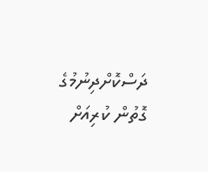ދަސްކޮށްދިނުމުގެ ގޮތުން ކުރިއަށް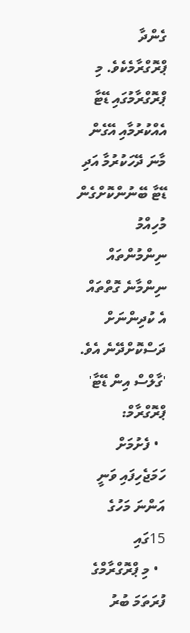ގެންދާ ޕްރޮގްރާމެކެވެ. މި ޕްރޮގްރާމުގައި ޑޭޓާ އެއްކުރުމާއި އޭގެން މާނަ ދޭހަކުރުމާ އަދި ޑޭޓާ ބޭނުންކޮށްގެން މުހިއްމު ނިންމުންތައް ނިންމާނެ ގޮތްތައް އެ ކުދިންނަށް ދަސްކޮށްދޭނެ އެވެ.
'ގާލްސް އިން ޑޭޓާ' ޕްރޮގްރާމް:
  • ފެށުމަށް ހަމަޖެހިފައި ވަނީ އަންނަ މަހުގެ 15ގައި
  • މި ޕްރޮގްރާމްގެ ފުރަތަމަ ބުރު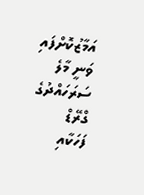އަމާޒުކޮށްފައި ވަނީ މާލެ ސަރަހައްދުގެ ގްރޭޑް ފަހަކާއި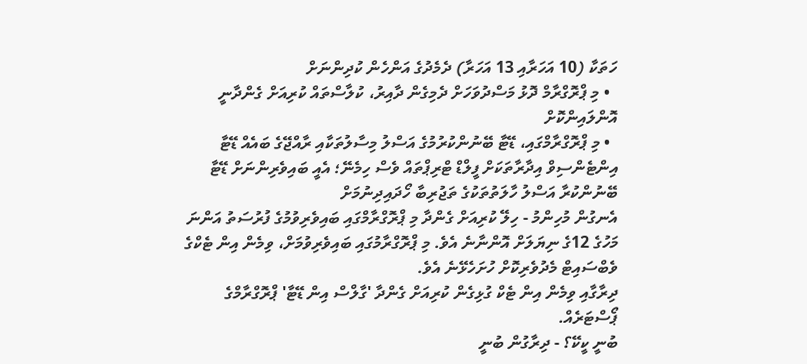ހަތަކާ (10 އަހަރާއި 13 އަހަރާ) ދެމެދުގެ އަންހެން ކުދިންނަށް
  • މި ޕްރޮގްރާމް ދޮޅު މަސްދުވަހަށް ދެމިގެން ދާއިރު، ކުލާސްތައް ކުރިއަށް ގެންދާނީ އޮންލައިންކޮށް
  • މި ޕްރޮގްރާމްގައި، ޑޭޓާ ބޭނުންކުރުމުގެ އަސްލު މިސާލުތަކާއި ރާއްޖޭގެ ބައެއް ޑޭޓާ އިންޓެންސިވް އިދާރާތަކަށް ފީލްޑް ޓްރިޕްތައް ވެސް ހިމެނޭ؛ އެއީ ބައިވެރިންނަށް ޑޭޓާ ބޭނުންކުރާ އަސްލު ހާލަތުތަކުގެ ތަޖުރިބާ ހޯދައިދިނުމަށް
އެނގުން މުހިންމު - ހިލޭ ކުރިއަށް ގެންދާ މި ޕްރޮގްރާމްގައި ބައިވެރިވުމުގެ ފުރުސަތު އަންނަ މަހުގެ 12ގެ ނިޔަލަށް އޮންނާނެ އެވެ. މި ޕްރޮގްރާމުގައި ބައިވެރިވުމަށް، ވިމެން އިން ޓެކްގެ ވެބްސައިޓް މެދުވެރިކޮށް ހުށަހެޅޭނެ އެވެ.
ދިރާގާއި ވިމެން އިން ޓެކް ގުޅިގެން ކުރިއަށް ގެންދާ 'ގާލްސް އިން ޑޭޓާ' ޕްރޮގްރާމްގެ ޕޯސްޓަރެއް.
ބުނީ ކީކޭ؟ - ދިރާގުން ބުނީ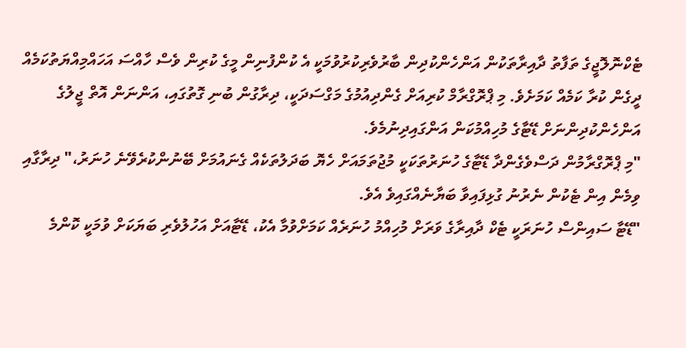ޓެކްނޮލޮޖީގެ ތަފާތު ދާއިރާތަކުން އަންހެންކުދިން ބާރުވެރިކުރުވުމަކީ އެ ކުންފުނިން މީގެ ކުރިން ވެސް ހާއްސަ އަހައްމިއްޔަތުކަމެއް ދީގެން ކުރާ ކަމެއް ކަމަށެވެ. މި ޕްރޮގްރާމް ކުރިއަށް ގެންދިއުމުގެ މަގްސަދަކީ، ދިރާގުން ބުނި ގޮތުގައި، އަންނަން އޮތް ޖީލުގެ އަންހެންކުދިންނަށް ޑޭޓާގެ މުހިއްމުކަން އަންގައިދިނުމެވެ.
"މި ޕްރޮގްރާމުން ދަސްވެގެންދާ ޑޭޓާގެ ހުނަރުތަކަކީ މުޖުތަމައަށް ހެޔޮ ބަދަލުތަކެއް ގެނައުމަށް ބޭނުންކުރެވޭނެ ހުނަރު،" ދިރާގާއި ވިމެން އިން ޓެކުން ނެރުނު ގުޅިފައިވާ ބަޔާނެއްގައިވެ އެވެ.
"ޑޭޓާ ސައިންސް ހުނަރަކީ ޓެކް ދާއިރާގެ ވަރަށް މުހިއްމު ހުނަރެއް ކަމަށްވުމާ އެކު، ޑޭޓާއަށް އަހުލުވެރި ބަޔަކަށް ވުމަކީ ކޮންމެ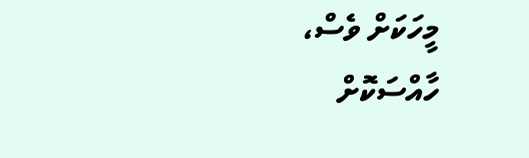މީހަކަށް ވެސް، ހާއްސަކޮށް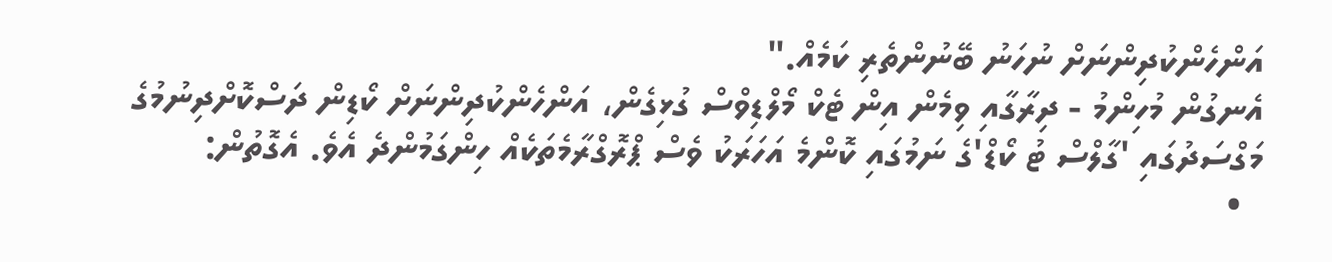އަންހެންކުދިންނަށް ނުހަނު ބޭނުންތެރި ކަމެއް."
އެނގުން މުހިންމު - ދިރާގާއި ވިމެން އިން ޓެކް މޯލްޑިވްސް ގުޅިގެން، އަންހެންކުދިންނަށް ކޯޑިން ދަސްކޮށްދިނުމުގެ މަގްސަދުގައި 'ގާލްސް ޓު ކޯޑް'ގެ ނަމުގައި ކޮންމެ އަހަރަކު ވެސް ޕްރޮގްރާމެތަކެއް ހިންގަމުންދެ އެވެ. އެގޮތުން:
  •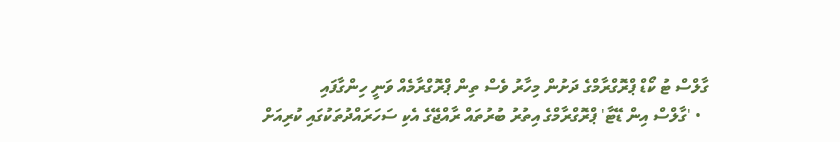ގާލްސް ޓު ކޯޑް ޕްރޮގްރާމްގެ ދަށުން މިހާރު ވެސް ތިން ޕްރޮގްރާމެއް ވަނީ ހިންގާފައި
  • 'ގާލްސް އިން ޑޭޓާ' ޕްރޮގްރާމްގެ އިތުރު ބުރުތައް ރާއްޖޭގެ އެކި ސަހަރައްދުތަކުގައި ކުރިއަށް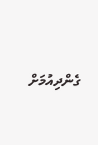ގެންދިއުމަށް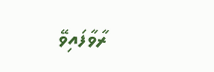ރާވާފައިވޭ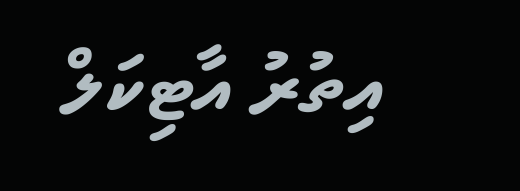އިތުރު އާޓިކަލް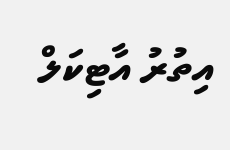އިތުރު އާޓިކަލް